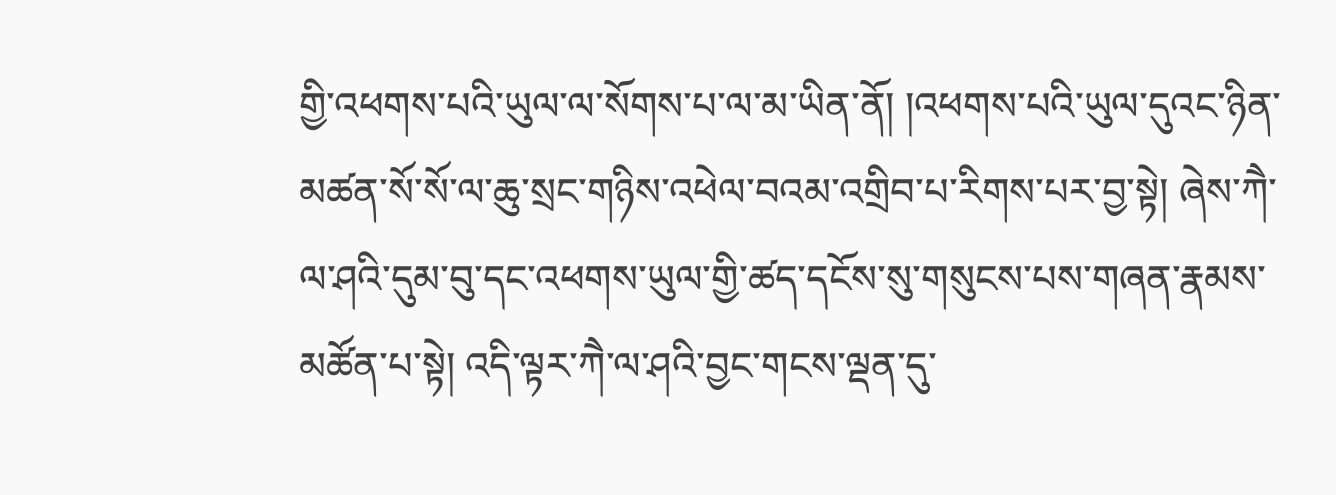གྱི་འཕགས་པའི་ཡུལ་ལ་སོགས་པ་ལ་མ་ཡིན་ནོ། །འཕགས་པའི་ཡུལ་དུའང་ཉིན་མཚན་སོ་སོ་ལ་ཆུ་སྲང་གཉིས་འཕེལ་བའམ་འགྲིབ་པ་རིགས་པར་བྱ་སྟེ། ཞེས་ཀཻ་ལ་ཤའི་དུམ་བུ་དང་འཕགས་ཡུལ་གྱི་ཚད་དངོས་སུ་གསུངས་པས་གཞན་རྣམས་མཚོན་པ་སྟེ། འདི་ལྟར་ཀཻ་ལ་ཤའི་བྱང་གངས་ལྡན་དུ་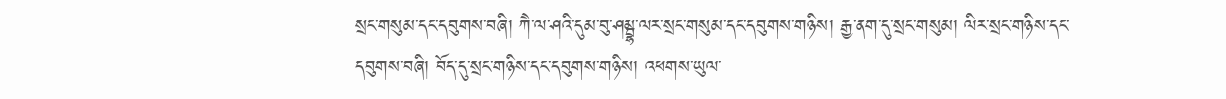སྲང་གསུམ་དང་དབུགས་བཞི། ཀཻ་ལ་ཤའི་དུམ་བུ་ཤམྦྷ་ལར་སྲང་གསུམ་དང་དབུགས་གཉིས། རྒྱ་ནག་དུ་སྲང་གསུམ། ལིར་སྲང་གཉིས་དང་དབུགས་བཞི། བོད་དུ་སྲང་གཉིས་དང་དབུགས་གཉིས། འཕགས་ཡུལ་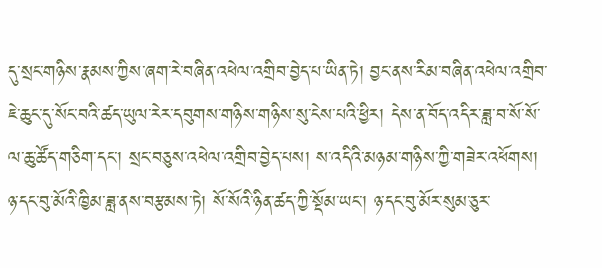དུ་སྲང་གཉིས་རྣམས་ཀྱིས་ཞག་རེ་བཞིན་འཕེལ་འགྲིབ་བྱེད་པ་ཡིན་ཏེ། བྱང་ནས་རིམ་བཞིན་འཕེལ་འགྲིབ་ཇེ་ཆུང་དུ་སོང་བའི་ཚད་ཡུལ་རེར་དབུགས་གཉིས་གཉིས་སུ་ངེས་པའི་ཕྱིར། དེས་ན་བོད་འདིར་ཟླ་བ་སོ་སོ་ལ་ཆུ་ཚོད་གཅིག་དང་། སྲང་བཅུས་འཕེལ་འགྲིབ་བྱེད་པས། ས་འདིའི་མཉམ་གཉིས་ཀྱི་གཟེར་འཕོགས། ཉ་དང་བུ་མོའི་ཁྱིམ་ཟླ་ནས་བརྩམས་ཏེ། སོ་སོའི་ཉིན་ཚད་ཀྱི་སྡོམ་ཡང་། ཉ་དང་བུ་མོར་སུམ་ཅུར་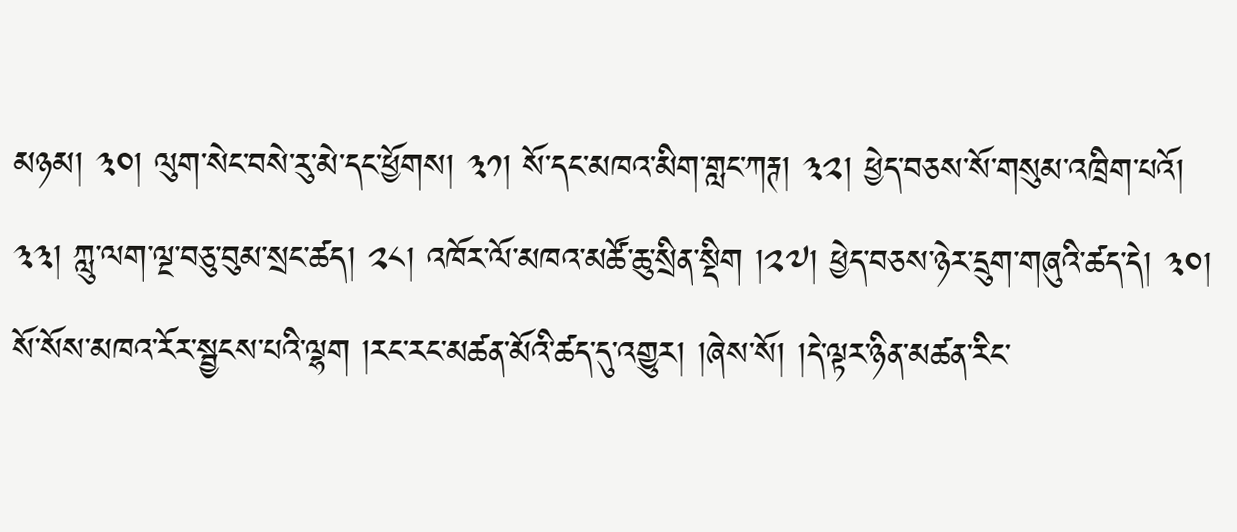མཉམ། ༣༠། ལུག་སེང་བསེ་རུ་མེ་དང་ཕྱོགས། ༣༡། སོ་དང་མཁའ་མིག་གླང་ཀརྚ། ༣༢། ཕྱེད་བཅས་སོ་གསུམ་འཁྲིག་པའོ། ༣༣། ཀླུ་ལག་ལྔ་བཅུ་བུམ་སྲང་ཚད། ༢༨། འཁོར་ལོ་མཁའ་མཚོ་ཆུ་སྲིན་སྡིག །༢༧། ཕྱེད་བཅས་ཉེར་དྲུག་གཞུའི་ཚད་དེ། ༣༠། སོ་སོས་མཁའ་རོར་སྦྱངས་པའི་ལྷག །རང་རང་མཚན་མོའི་ཚད་དུ་འགྱུར། །ཞེས་སོ། །དེ་ལྟར་ཉིན་མཚན་རིང་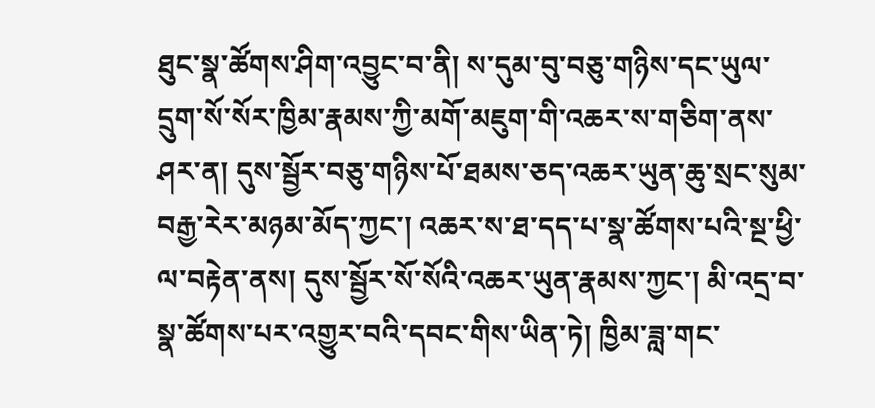ཐུང་སྣ་ཚོགས་ཤིག་འབྱུང་བ་ནི། ས་དུམ་བུ་བཅུ་གཉིས་དང་ཡུལ་དྲུག་སོ་སོར་ཁྱིམ་རྣམས་ཀྱི་མགོ་མཇུག་གི་འཆར་ས་གཅིག་ནས་ཤར་ན། དུས་སྦྱོར་བཅུ་གཉིས་པོ་ཐམས་ཅད་འཆར་ཡུན་ཆུ་སྲང་སུམ་བརྒྱ་རེར་མཉམ་མོད་ཀྱང་། འཆར་ས་ཐ་དད་པ་སྣ་ཚོགས་པའི་སྔ་ཕྱི་ལ་བརྟེན་ནས། དུས་སྦྱོར་སོ་སོའི་འཆར་ཡུན་རྣམས་ཀྱང་། མི་འདྲ་བ་སྣ་ཚོགས་པར་འགྱུར་བའི་དབང་གིས་ཡིན་ཏེ། ཁྱིམ་ཟླ་གང་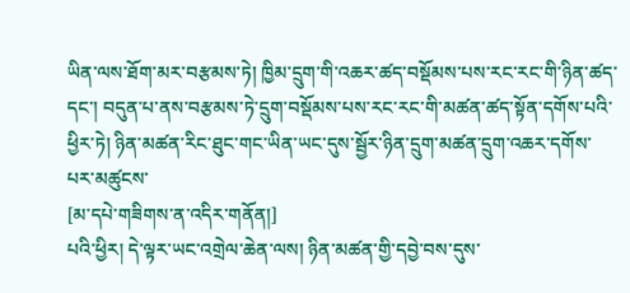ཡིན་ལས་ཐོག་མར་བརྩམས་ཏེ། ཁྱིམ་དྲུག་གི་འཆར་ཚད་བསྡོམས་པས་རང་རང་གི་ཉིན་ཚད་དང་། བདུན་པ་ནས་བརྩམས་ཏེ་དྲུག་བསྡོམས་པས་རང་རང་གི་མཚན་ཚད་སྟོན་དགོས་པའི་ཕྱིར་ཏེ། ཉིན་མཚན་རིང་ཐུང་གང་ཡིན་ཡང་དུས་སྦྱོར་ཉིན་དྲུག་མཚན་དྲུག་འཆར་དགོས་པར་མཚུངས་
[མ་དཔེ་གཟིགས་ན་འདིར་གནོན།]
པའི་ཕྱིར། དེ་ལྟར་ཡང་འགྲེལ་ཆེན་ལས། ཉིན་མཚན་གྱི་དབྱེ་བས་དུས་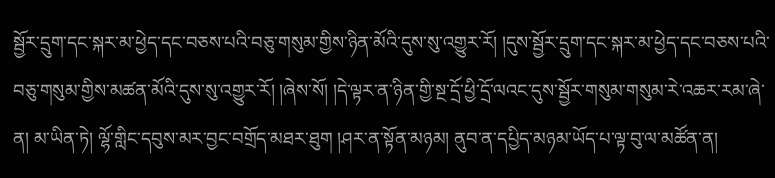སྦྱོར་དྲུག་དང་སྐར་མ་ཕྱེད་དང་བཅས་པའི་བཅུ་གསུམ་གྱིས་ཉིན་མོའི་དུས་སུ་འགྱུར་རོ། །དུས་སྦྱོར་དྲུག་དང་སྐར་མ་ཕྱེད་དང་བཅས་པའི་བཅུ་གསུམ་གྱིས་མཚན་མོའི་དུས་སུ་འགྱུར་རོ། །ཞེས་སོ། །དེ་ལྟར་ན་ཉིན་གྱི་སྔ་དྲོ་ཕྱི་དྲོ་ལའང་དུས་སྦྱོར་གསུམ་གསུམ་རེ་འཆར་རམ་ཞེ་ན། མ་ཡིན་ཏེ། ལྷོ་གླིང་དབུས་མར་བྱང་བགྲོད་མཐར་ཐུག །ཤར་ན་སྟོན་མཉམ། ནུབ་ན་དཔྱིད་མཉམ་ཡོད་པ་ལྟ་བུ་ལ་མཚོན་ན།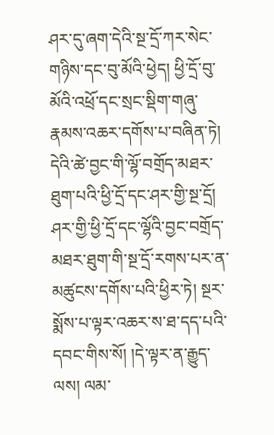ཤར་དུ་ཞག་དེའི་སྔ་དྲོ་ཀར་སེང་གཉིས་དང་བུ་མོའི་ཕྱེད། ཕྱི་དྲོ་བུ་མོའི་འཕྲོ་དང་སྲང་སྡིག་གཞུ་རྣམས་འཆར་དགོས་པ་བཞིན་ཏེ། དེའི་ཚེ་བྱང་གི་ལྷོ་བགྲོད་མཐར་ཐུག་པའི་ཕྱི་དྲོ་དང་ཤར་གྱི་སྔ་དྲོ། ཤར་གྱི་ཕྱི་དྲོ་དང་ལྷོའི་བྱང་བགྲོད་མཐར་ཐུག་གི་སྔ་དྲོ་རགས་པར་ན་མཚུངས་དགོས་པའི་ཕྱིར་ཏེ། སྔར་སྨོས་པ་ལྟར་འཆར་ས་ཐ་དད་པའི་དབང་གིས་སོ། །དེ་ལྟར་ན་རྒྱུད་ལས། ལམ་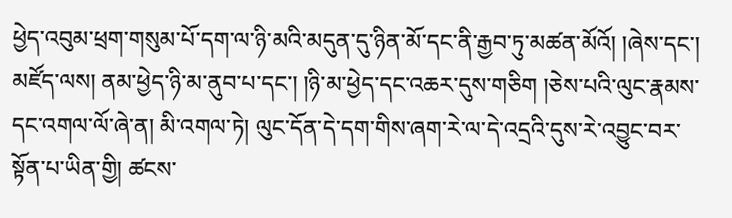ཕྱེད་འབུམ་ཕྲག་གསུམ་པོ་དག་ལ་ཉི་མའི་མདུན་དུ་ཉིན་མོ་དང་ནི་རྒྱབ་ཏུ་མཚན་མོའོ། །ཞེས་དང་། མཛོད་ལས། ནམ་ཕྱེད་ཉི་མ་ནུབ་པ་དང་། །ཉི་མ་ཕྱེད་དང་འཆར་དུས་གཅིག །ཅེས་པའི་ལུང་རྣམས་དང་འགལ་ལོ་ཞེ་ན། མི་འགལ་ཏེ། ལུང་དོན་དེ་དག་གིས་ཞག་རེ་ལ་དེ་འདྲའི་དུས་རེ་འབྱུང་བར་སྟོན་པ་ཡིན་གྱི། ཚངས་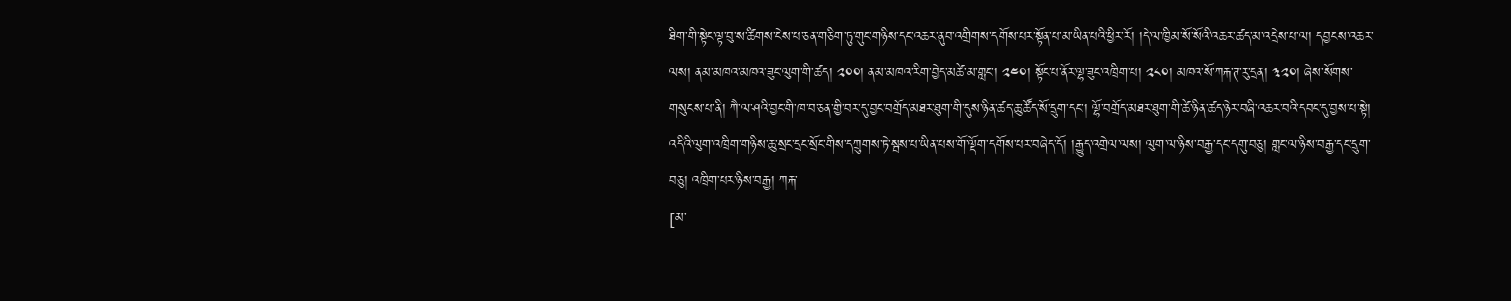ཐིག་གི་སྟེང་ལྟ་བུ་ས་ཚིགས་ངེས་པ་ཅན་གཅིག་ཏུ་གུང་གཉིས་དང་འཆར་ནུབ་འགྲིགས་དགོས་པར་སྟོན་པ་མ་ཡིན་པའི་ཕྱིར་རོ། །དེ་ལ་ཁྱིམ་སོ་སོའི་འཆར་ཚད་མ་འདྲེས་པ་ལ། དབྱངས་འཆར་ལས། ནམ་མཁའ་མཁའ་ཟུང་ལུག་གི་ཚད། ༢༠༠། ནམ་མཁའ་རིག་བྱེད་མཚེ་མ་གླང་། ༢༤༠། སྟོང་པ་ནོར་ལྷ་ཟུང་འཁྲིག་པ། ༢༨༠། མཁའ་སོ་ཀརྐ་ཊ་རུ་དྲན། ༣༢༠། ཞེས་སོགས་གསུངས་པ་ནི། ཀཻ་ལ་ཤའི་བྱང་གི་ཁ་བ་ཅན་གྱི་བར་དུ་བྱང་བགྲོད་མཐར་ཐུག་གི་དུས་ཉིན་ཚད་ཆུ་ཚོད་སོ་དྲུག་དང་། ལྷོ་བགྲོད་མཐར་ཐུག་གི་ཚེ་ཉིན་ཚད་ཉེར་བཞི་འཆར་བའི་དབང་དུ་བྱས་པ་སྟེ། འདིའི་ལུག་འཁྲིག་གཉིས་ཆུ་སྲང་དྲང་སྲོང་གིས་དཀྲུགས་ཏེ་སྦས་པ་ཡིན་པས་གོ་ལྡོག་དགོས་པར་བཞེད་དོ། །རྒྱུད་འགྲེལ་ལས། ལུག་ལ་ཉིས་བརྒྱ་དང་དགུ་བཅུ། གླང་ལ་ཉིས་བརྒྱ་དང་དྲུག་བཅུ། འཁྲིག་པར་ཉིས་བརྒྱ། ཀརྐ་
[མ་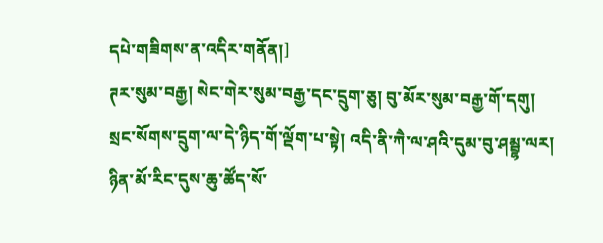དཔེ་གཟིགས་ན་འདིར་གནོན།]
ཊར་སུམ་བརྒྱ། སེང་གེར་སུམ་བརྒྱ་དང་དྲུག་ཅུ། བུ་མོར་སུམ་བརྒྱ་གོ་དགུ། སྲང་སོགས་དྲུག་ལ་དེ་ཉིད་གོ་ལྡོག་པ་སྟེ། འདི་ནི་ཀཻ་ལ་ཤའི་དུམ་བུ་ཤམྦྷ་ལར། ཉིན་མོ་རིང་དུས་ཆུ་ཚོད་སོ་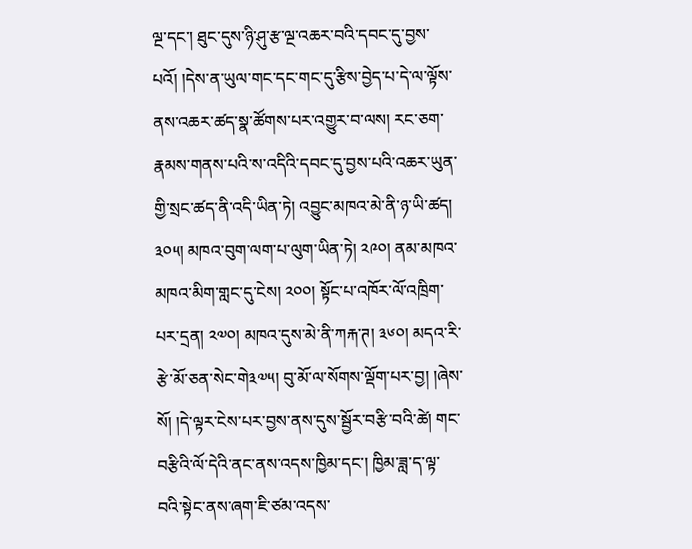ལྔ་དང་། ཐུང་དུས་ཉི་ཤུ་རྩ་ལྔ་འཆར་བའི་དབང་དུ་བྱས་པའོ། །དེས་ན་ཡུལ་གང་དང་གང་དུ་རྩིས་བྱེད་པ་དེ་ལ་ལྟོས་ནས་འཆར་ཚད་སྣ་ཚོགས་པར་འགྱུར་བ་ལས། རང་ཅག་རྣམས་གནས་པའི་ས་འདིའི་དབང་དུ་བྱས་པའི་འཆར་ཡུན་གྱི་སྲང་ཚད་ནི་འདི་ཡིན་ཏེ། འབྱུང་མཁའ་མེ་ནི་ཉ་ཡི་ཚད། ༣༠༥། མཁའ་བུག་ལག་པ་ལུག་ཡིན་ཏེ། ༢༩༠། ནམ་མཁའ་མཁའ་མིག་གླང་དུ་ངེས། ༢༠༠། སྟོང་པ་འཁོར་ལོ་འཁྲིག་པར་དྲན། ༢༧༠། མཁའ་དུས་མེ་ནི་ཀརྐ་ཊ། ༣༦༠། མདའ་རི་རྩེ་མོ་ཅན་སེང་གེ༣༧༥། བུ་མོ་ལ་སོགས་ལྡོག་པར་བྱ། །ཞེས་སོ། །དེ་ལྟར་ངེས་པར་བྱས་ནས་དུས་སྦྱོར་བརྩི་བའི་ཚེ། གང་བརྩིའི་ལོ་དེའི་ནང་ནས་འདས་ཁྱིམ་དང་། ཁྱིམ་ཟླ་ད་ལྟ་བའི་སྟེང་ནས་ཞག་ཇི་ཙམ་འདས་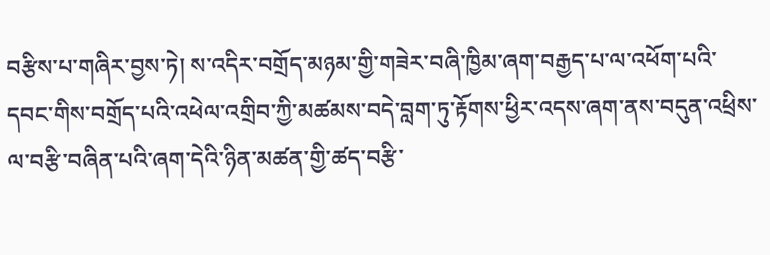བརྩིས་པ་གཞིར་བྱས་ཏེ། ས་འདིར་བགྲོད་མཉམ་གྱི་གཟེར་བཞི་ཁྱིམ་ཞག་བརྒྱད་པ་ལ་འཕོག་པའི་དབང་གིས་བགྲོད་པའི་འཕེལ་འགྲིབ་ཀྱི་མཚམས་བདེ་བླག་ཏུ་རྟོགས་ཕྱིར་འདས་ཞག་ནས་བདུན་འཕྲིས་ལ་བརྩི་བཞིན་པའི་ཞག་དེའི་ཉིན་མཚན་གྱི་ཚད་བརྩི་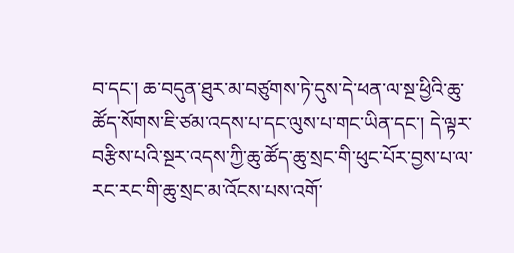བ་དང་། ཆ་བདུན་ཐུར་མ་བཙུགས་ཏེ་དུས་དེ་ཕན་ལ་སྔ་ཕྱིའི་ཆུ་ཚོད་སོགས་ཇི་ཙམ་འདས་པ་དང་ལུས་པ་གང་ཡིན་དང་། དེ་ལྟར་བརྩིས་པའི་སྔར་འདས་ཀྱི་ཆུ་ཚོད་ཆུ་སྲང་གི་ཕུང་པོར་བྱས་པ་ལ་རང་རང་གི་ཆུ་སྲང་མ་འོངས་པས་འགོ་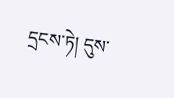དྲངས་ཏེ། དུས་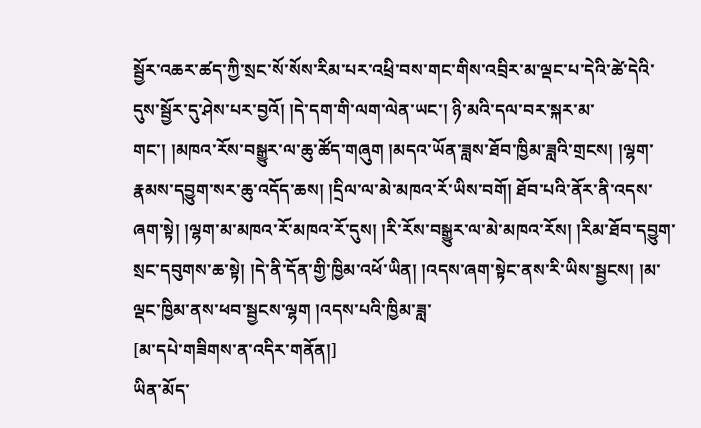སྦྱོར་འཆར་ཚད་ཀྱི་སྲང་སོ་སོས་རིམ་པར་འཕྲི་བས་གང་གིས་འབྲིར་མ་ལྡང་པ་དེའི་ཚེ་དེའི་དུས་སྦྱོར་དུ་ཤེས་པར་བྱའོ། །དེ་དག་གི་ལག་ལེན་ཡང་། ཉི་མའི་དལ་བར་སྐར་མ་གང་། །མཁའ་རོས་བསྒྱུར་ལ་ཆུ་ཚོད་གཞུག །མདའ་ཡོན་ཟླས་ཐོབ་ཁྱིམ་ཟླའི་གྲངས། །ལྷག་རྣམས་དབྱུག་སར་ཆུ་འདོད་ཆས། །དྲིལ་ལ་མེ་མཁའ་རོ་ཡིས་བགོ། ཐོབ་པའི་ནོར་ནི་འདས་ཞག་སྟེ། །ལྷག་མ་མཁའ་རོ་མཁའ་རོ་དུས། །རི་རོས་བསྒྱུར་ལ་མེ་མཁའ་རོས། །རིམ་ཐོབ་དབྱུག་སྲང་དབུགས་ཆ་སྟེ། །དེ་ནི་དོན་གྱི་ཁྱིམ་འཕོ་ཡིན། །འདས་ཞག་སྟེང་ནས་རི་ཡིས་སྦྱངས། །མ་ལྡང་ཁྱིམ་ནས་ཕབ་སྦྱངས་ལྷག །འདས་པའི་ཁྱིམ་ཟླ་
[མ་དཔེ་གཟིགས་ན་འདིར་གནོན།]
ཡིན་མོད་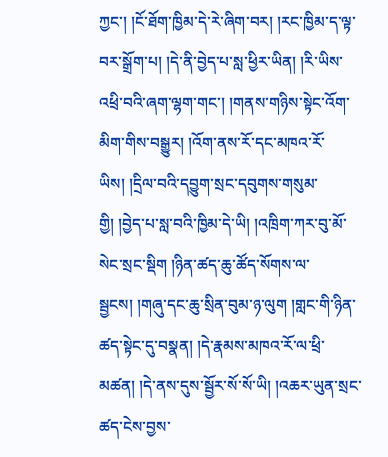ཀྱང་། །ངོ་ཐོག་ཁྱིམ་དེ་རེ་ཞིག་བར། །རང་ཁྱིམ་ད་ལྟ་བར་སྒྲོག་པ། །དེ་ནི་བྱེད་པ་སླ་ཕྱིར་ཡིན། །རི་ཡིས་འཕྲི་བའི་ཞག་ལྷག་གང་། །གནས་གཉིས་སྟེང་འོག་མིག་གིས་བསྒྱུར། །འོག་ནས་རོ་དང་མཁའ་རོ་ཡིས། །དྲིལ་བའི་དབྱུག་སྲང་དབུགས་གསུམ་གྱི། །བྱེད་པ་སླ་བའི་ཁྱིམ་དེ་ཡི། །འཁྲིག་ཀར་བུ་མོ་སེང་སྲང་སྡིག །ཉིན་ཚད་ཆུ་ཚོད་སོགས་ལ་སྦྱངས། །གཞུ་དང་ཆུ་སྲིན་བུམ་ཉ་ལུག །གླང་གི་ཉིན་ཚད་སྟེང་དུ་བསྣན། །དེ་རྣམས་མཁའ་རོ་ལ་ཕྲི་མཚན། །དེ་ནས་དུས་སྦྱོར་སོ་སོ་ཡི། །འཆར་ཡུན་སྲང་ཚད་ངེས་བྱས་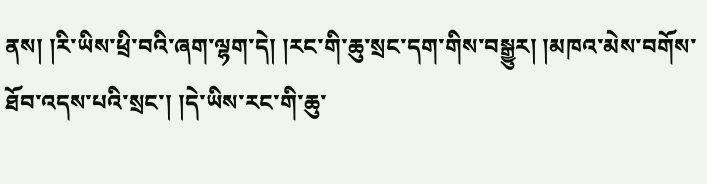ནས། །རི་ཡིས་ཕྲི་བའི་ཞག་ལྷག་དེ། །རང་གི་ཆུ་སྲང་དག་གིས་བསྒྱུར། །མཁའ་མེས་བགོས་ཐོབ་འདས་པའི་སྲང་། །དེ་ཡིས་རང་གི་ཆུ་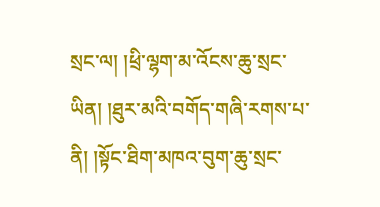སྲང་ལ། །ཕྲི་ལྷག་མ་འོངས་ཆུ་སྲང་ཡིན། །ཐུར་མའི་བགོད་གཞི་རགས་པ་ནི། །སྟོང་ཐིག་མཁའ་བུག་ཆུ་སྲང་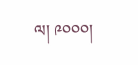ལ། ༩༠༠༠།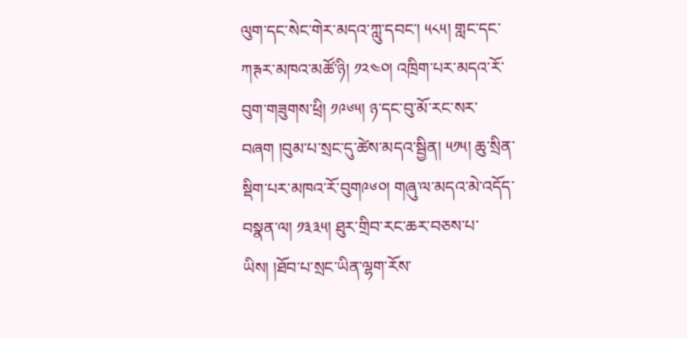ལུག་དང་སེང་གེར་མདའ་ཀླུ་དབང་། ༥༨༥། གླང་དང་ཀརྚར་མཁའ་མཚོ་ཉི། ༡༢༤༠། འཁྲིག་པར་མདའ་རོ་བུག་གཟུགས་ཕྲི། ༡༩༦༥། ཉ་དང་བུ་མོ་རང་སར་བཞག །བུམ་པ་སྲང་དུ་ཚེས་མདའ་སྦྱིན། ༥༡༥། ཆུ་སྲིན་སྡིག་པར་མཁའ་རོ་བུག༩༦༠། གཞུ་ལ་མདའ་མེ་འདོད་བསྣན་ལ། ༡༣༣༥། ཐུར་གྲིབ་རང་ཆར་བཅས་པ་ཡིས། །ཐོབ་པ་སྲང་ཡིན་ལྷག་རོས་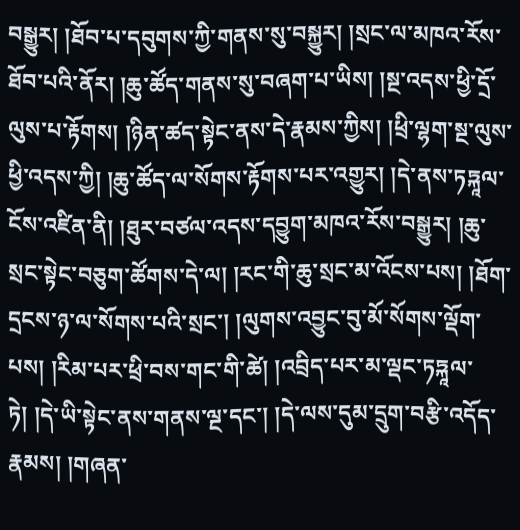བསྒྱུར། །ཐོབ་པ་དབུགས་ཀྱི་གནས་སུ་བསྐྱུར། །སྲང་ལ་མཁའ་རོས་ཐོབ་པའི་ནོར། །ཆུ་ཚོད་གནས་སུ་བཞག་པ་ཡིས། །སྔ་འདས་ཕྱི་དྲོ་ལུས་པ་རྟོགས། །ཉིན་ཚད་སྟེང་ནས་དེ་རྣམས་ཀྱིས། །ཕྲི་ལྷག་སྔ་ལུས་ཕྱི་འདས་ཀྱི། །ཆུ་ཚོད་ལ་སོགས་རྟོགས་པར་འགྱུར། །དེ་ནས་ཏཏྐཱལ་ངོས་འཛིན་ནི། །ཐུར་བཙལ་འདས་དབྱུག་མཁའ་རོས་བསྒྱུར། །ཆུ་སྲང་སྟེང་བཅུག་ཚོགས་དེ་ལ། །རང་གི་ཆུ་སྲང་མ་འོངས་པས། །ཐོག་དྲངས་ཉ་ལ་སོགས་པའི་སྲང་། །ལུགས་འབྱུང་བུ་མོ་སོགས་ལྡོག་པས། །རིམ་པར་ཕྲི་བས་གང་གི་ཚེ། །འབྲིད་པར་མ་ལྡང་ཏཏྐཱལ་ཏེ། །དེ་ཡི་སྟེང་ནས་གནས་ལྔ་དང་། །དེ་ལས་དུམ་དྲུག་བརྩི་འདོད་རྣམས། །གཞན་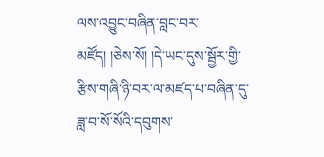ལས་འབྱུང་བཞིན་བླང་བར་མཛོད། །ཅེས་སོ། །དེ་ཡང་དུས་སྦྱོར་གྱི་རྩིས་གཞི་ཉི་བར་ལ་མཛད་པ་བཞིན་དུ་ཟླ་བ་སོ་སོའི་དབུགས་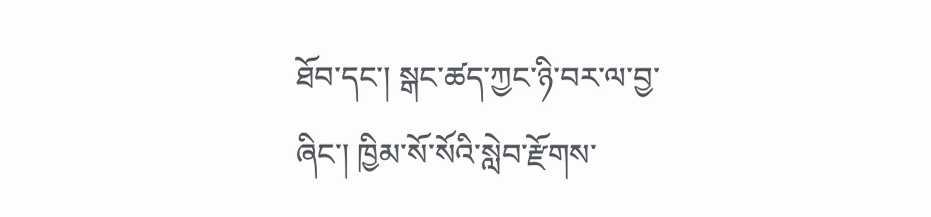ཐོབ་དང་། སྒང་ཚད་ཀྱང་ཉི་བར་ལ་བྱ་ཞིང་། ཁྱིམ་སོ་སོའི་སླེབ་རྫོགས་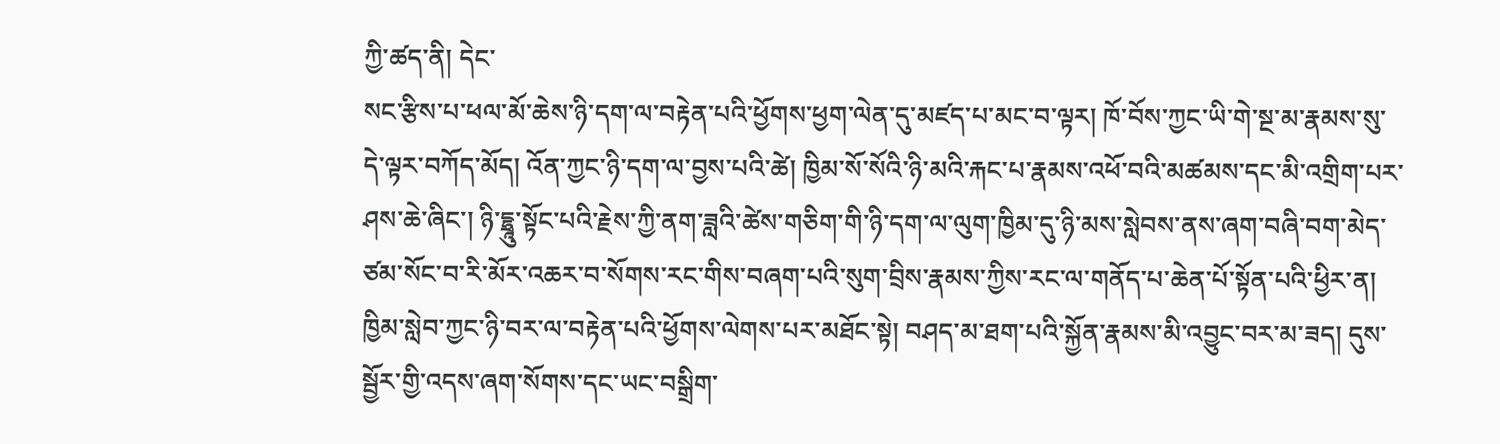ཀྱི་ཚད་ནི། དེང་
སང་རྩིས་པ་ཕལ་མོ་ཆེས་ཉི་དག་ལ་བརྟེན་པའི་ཕྱོགས་ཕྱག་ལེན་དུ་མཛད་པ་མང་བ་ལྟར། ཁོ་བོས་ཀྱང་ཡི་གེ་སྔ་མ་རྣམས་སུ་དེ་ལྟར་བཀོད་མོད། འོན་ཀྱང་ཉི་དག་ལ་བྱས་པའི་ཚེ། ཁྱིམ་སོ་སོའི་ཉི་མའི་རྐང་པ་རྣམས་འཕོ་བའི་མཚམས་དང་མི་འགྲིག་པར་ཤས་ཆེ་ཞིང་། ཉི་དྷྲཱུ་སྟོང་པའི་རྗེས་ཀྱི་ནག་ཟླའི་ཚེས་གཅིག་གི་ཉི་དག་ལ་ལུག་ཁྱིམ་དུ་ཉི་མས་སླེབས་ནས་ཞག་བཞི་བག་མེད་ཙམ་སོང་བ་རི་མོར་འཆར་བ་སོགས་རང་གིས་བཞག་པའི་སུག་བྲིས་རྣམས་ཀྱིས་རང་ལ་གནོད་པ་ཆེན་པོ་སྟོན་པའི་ཕྱིར་ན། ཁྱིམ་སླེབ་ཀྱང་ཉི་བར་ལ་བརྟེན་པའི་ཕྱོགས་ལེགས་པར་མཐོང་སྟེ། བཤད་མ་ཐག་པའི་སྐྱོན་རྣམས་མི་འབྱུང་བར་མ་ཟད། དུས་སྦྱོར་གྱི་འདས་ཞག་སོགས་དང་ཡང་བསྒྲིག་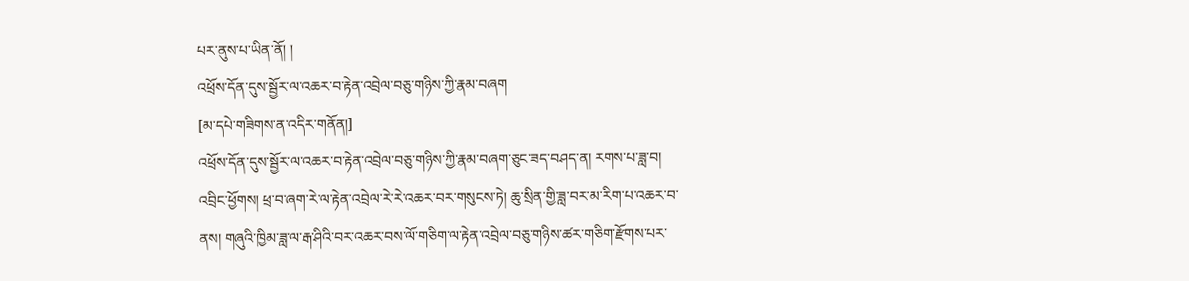པར་ནུས་པ་ཡིན་ནོ། །
འཕྲོས་དོན་དུས་སྦྱོར་ལ་འཆར་བ་རྟེན་འབྲེལ་བཅུ་གཉིས་ཀྱི་རྣམ་བཞག
[མ་དཔེ་གཟིགས་ན་འདིར་གནོན།]
འཕྲོས་དོན་དུས་སྦྱོར་ལ་འཆར་བ་རྟེན་འབྲེལ་བཅུ་གཉིས་ཀྱི་རྣམ་བཞག་ཅུང་ཟད་བཤད་ན། རགས་པ་ཟླ་བ། འབྲིང་ཕྱོགས། ཕྲ་བ་ཞག་རེ་ལ་རྟེན་འབྲེལ་རེ་རེ་འཆར་བར་གསུངས་ཏེ། ཆུ་སྲིན་གྱི་ཟླ་བར་མ་རིག་པ་འཆར་བ་ནས། གཞུའི་ཁྱིམ་ཟླ་ལ་རྒ་ཤིའི་བར་འཆར་བས་ལོ་གཅིག་ལ་རྟེན་འབྲེལ་བཅུ་གཉིས་ཚར་གཅིག་རྫོགས་པར་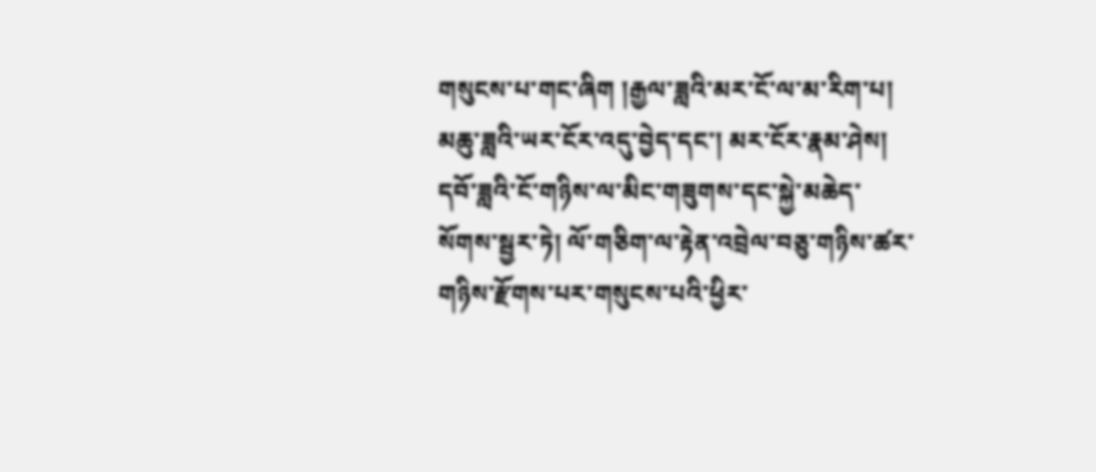གསུངས་པ་གང་ཞིག །རྒྱལ་ཟླའི་མར་ངོ་ལ་མ་རིག་པ། མཆུ་ཟླའི་ཡར་ངོར་འདུ་བྱེད་དང་། མར་ངོར་རྣམ་ཤེས། དབོ་ཟླའི་ངོ་གཉིས་ལ་མིང་གཟུགས་དང་སྐྱེ་མཆེད་སོགས་སྦྱར་ཏེ། ལོ་གཅིག་ལ་རྟེན་འབྲེལ་བཅུ་གཉིས་ཚར་གཉིས་རྫོགས་པར་གསུངས་པའི་ཕྱིར་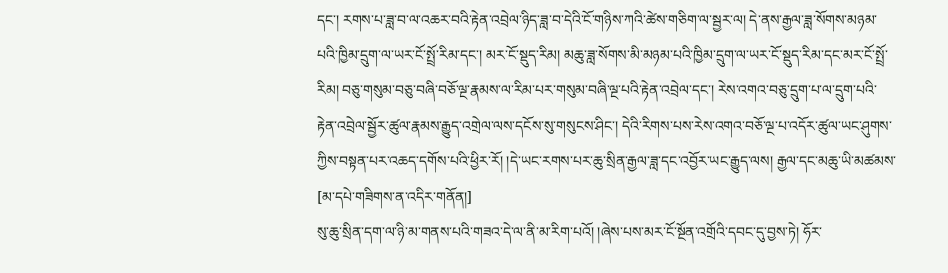དང་། རགས་པ་ཟླ་བ་ལ་འཆར་བའི་རྟེན་འབྲེལ་ཉིད་ཟླ་བ་དེའི་ངོ་གཉིས་ཀའི་ཚེས་གཅིག་ལ་སྦྱར་ལ། དེ་ནས་རྒྱལ་ཟླ་སོགས་མཉམ་པའི་ཁྱིམ་དྲུག་ལ་ཡར་ངོ་སྤྲོ་རིམ་དང་། མར་ངོ་སྡུད་རིམ། མཆུ་ཟླ་སོགས་མི་མཉམ་པའི་ཁྱིམ་དྲུག་ལ་ཡར་ངོ་སྡུད་རིམ་དང་མར་ངོ་སྤྲོ་རིམ། བཅུ་གསུམ་བཅུ་བཞི་བཅོ་ལྔ་རྣམས་ལ་རིམ་པར་གསུམ་བཞི་ལྔ་པའི་རྟེན་འབྲེལ་དང་། རེས་འགའ་བཅུ་དྲུག་པ་ལ་དྲུག་པའི་རྟེན་འབྲེལ་སྦྱོར་ཚུལ་རྣམས་རྒྱུད་འགྲེལ་ལས་དངོས་སུ་གསུངས་ཤིང་། དེའི་རིགས་པས་རེས་འགའ་བཅོ་ལྔ་པ་འདོར་ཚུལ་ཡང་ཤུགས་ཀྱིས་བསྟན་པར་འཆད་དགོས་པའི་ཕྱིར་རོ། །དེ་ཡང་རགས་པར་ཆུ་སྲིན་རྒྱལ་ཟླ་དང་འབྱོར་ཡང་རྒྱུད་ལས། རྒྱལ་དང་མཆུ་ཡི་མཚམས་
[མ་དཔེ་གཟིགས་ན་འདིར་གནོན།]
སུ་ཆུ་སྲིན་དག་ལ་ཉི་མ་གནས་པའི་གཟའ་དེ་ལ་ནི་མ་རིག་པའོ། །ཞེས་པས་མར་ངོ་སྔོན་འགྲོའི་དབང་དུ་བྱས་ཏེ། ཧོར་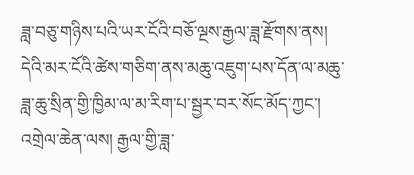ཟླ་བཅུ་གཉིས་པའི་ཡར་ངོའི་བཅོ་ལྔས་རྒྱལ་ཟླ་རྫོགས་ནས། དེའི་མར་ངོའི་ཚེས་གཅིག་ནས་མཆུ་འཇུག་པས་དོན་ལ་མཆུ་ཟླ་ཆུ་སྲིན་གྱི་ཁྱིམ་ལ་མ་རིག་པ་སྦྱར་བར་སོང་མོད་ཀྱང་། འགྲེལ་ཆེན་ལས། རྒྱལ་གྱི་ཟླ་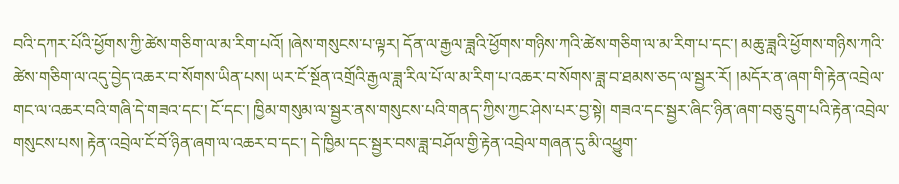བའི་དཀར་པོའི་ཕྱོགས་ཀྱི་ཚེས་གཅིག་ལ་མ་རིག་པའོ། །ཞེས་གསུངས་པ་ལྟར། དོན་ལ་རྒྱལ་ཟླའི་ཕྱོགས་གཉིས་ཀའི་ཚེས་གཅིག་ལ་མ་རིག་པ་དང་། མཆུ་ཟླའི་ཕྱོགས་གཉིས་ཀའི་ཚེས་གཅིག་ལ་འདུ་བྱེད་འཆར་བ་སོགས་ཡིན་པས། ཡར་ངོ་སྔོན་འགྲོའི་རྒྱལ་ཟླ་རིལ་པོ་ལ་མ་རིག་པ་འཆར་བ་སོགས་ཟླ་བ་ཐམས་ཅད་ལ་སྦྱར་རོ། །མདོར་ན་ཞག་གི་རྟེན་འབྲེལ་གང་ལ་འཆར་བའི་གཞི་དེ་གཟའ་དང་། ངོ་དང་། ཁྱིམ་གསུམ་ལ་སྦྱར་ནས་གསུངས་པའི་གནད་ཀྱིས་ཀྱང་ཤེས་པར་བྱ་སྟེ། གཟའ་དང་སྦྱར་ཞིང་ཉིན་ཞག་བཅུ་དྲུག་པའི་རྟེན་འབྲེལ་གསུངས་པས། རྟེན་འབྲེལ་ངོ་བོ་ཉིན་ཞག་ལ་འཆར་བ་དང་། དེ་ཁྱིམ་དང་སྦྱར་བས་ཟླ་བཤོལ་གྱི་རྟེན་འབྲེལ་གཞན་དུ་མི་འཕྱུག་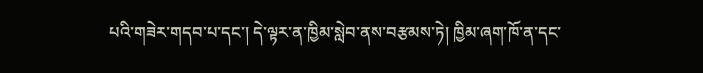པའི་གཟེར་གདབ་པ་དང་། དེ་ལྟར་ན་ཁྱིམ་སླེབ་ནས་བརྩམས་ཏེ། ཁྱིམ་ཞག་ཁོ་ན་དང་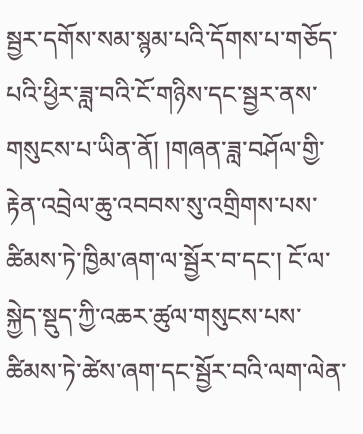སྦྱར་དགོས་སམ་སྙམ་པའི་དོགས་པ་གཅོད་པའི་ཕྱིར་ཟླ་བའི་ངོ་གཉིས་དང་སྦྱར་ནས་གསུངས་པ་ཡིན་ནོ། །གཞན་ཟླ་བཤོལ་གྱི་རྟེན་འབྲེལ་ཆུ་འབབས་སུ་འགྲིགས་པས་ཚིམས་ཏེ་ཁྱིམ་ཞག་ལ་སྦྱོར་བ་དང་། ངོ་ལ་སྐྱེད་སྡུད་ཀྱི་འཆར་ཚུལ་གསུངས་པས་ཚིམས་ཏེ་ཚེས་ཞག་དང་སྦྱོར་བའི་ལག་ལེན་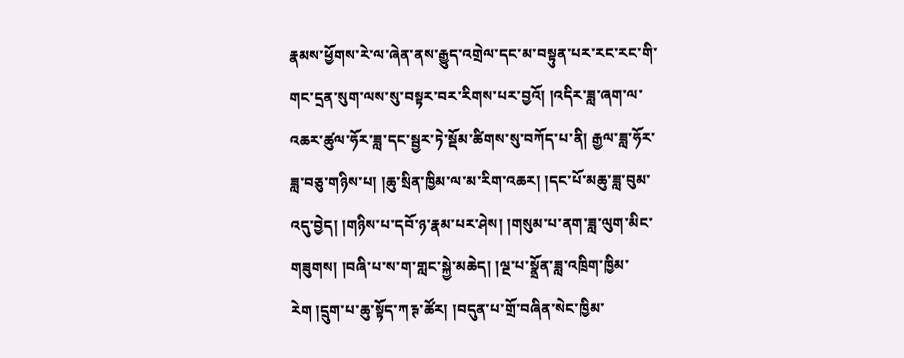རྣམས་ཕྱོགས་རེ་ལ་ཞེན་ནས་རྒྱུད་འགྲེལ་དང་མ་བསྟུན་པར་རང་རང་གི་གང་དྲན་སུག་ལས་སུ་བསྟར་བར་རིགས་པར་བྱའོ། །འདིར་ཟླ་ཞག་ལ་འཆར་ཚུལ་ཧོར་ཟླ་དང་སྦྱར་ཏེ་སྡོམ་ཚིགས་སུ་བཀོད་པ་ནི། རྒྱལ་ཟླ་ཧོར་ཟླ་བཅུ་གཉིས་པ། །ཆུ་སྲིན་ཁྱིམ་ལ་མ་རིག་འཆར། །དང་པོ་མཆུ་ཟླ་བུམ་འདུ་བྱེད། །གཉིས་པ་དབོ་ཉ་རྣམ་པར་ཤེས། །གསུམ་པ་ནག་ཟླ་ལུག་མིང་གཟུགས། །བཞི་པ་ས་ག་གླང་སྐྱེ་མཆེད། །ལྔ་པ་སྣྲོན་ཟླ་འཁྲིག་ཁྱིམ་རེག །དྲུག་པ་ཆུ་སྟོད་ཀརྚ་ཚོར། །བདུན་པ་གྲོ་བཞིན་སེང་ཁྱིམ་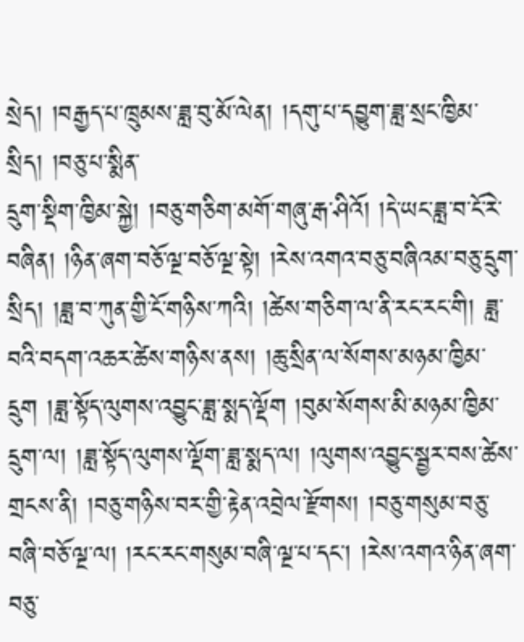སྲེད། །བརྒྱད་པ་ཁྲུམས་ཟླ་བུ་མོ་ལེན། །དགུ་པ་དབྱུག་ཟླ་སྲང་ཁྱིམ་སྲིད། །བཅུ་པ་སྨིན་
དྲུག་སྡིག་ཁྱིམ་སྐྱེ། །བཅུ་གཅིག་མགོ་གཞུ་རྒ་ཤིའོ། །དེ་ཡང་ཟླ་བ་ངོ་རེ་བཞིན། །ཉིན་ཞག་བཅོ་ལྔ་བཅོ་ལྔ་སྟེ། །རེས་འགའ་བཅུ་བཞིའམ་བཅུ་དྲུག་སྲིད། །ཟླ་བ་ཀུན་གྱི་ངོ་གཉིས་ཀའི། །ཚེས་གཅིག་ལ་ནི་རང་རང་གི། ཟླ་བའི་བདག་འཆར་ཚེས་གཉིས་ནས། །ཆུ་སྲིན་ལ་སོགས་མཉམ་ཁྱིམ་དྲུག །ཟླ་སྟོད་ལུགས་འབྱུང་ཟླ་སྨད་ལྡོག །བུམ་སོགས་མི་མཉམ་ཁྱིམ་དྲུག་ལ། །ཟླ་སྟོད་ལུགས་ལྡོག་ཟླ་སྨད་ལ། །ལུགས་འབྱུང་སྦྱར་བས་ཚེས་གྲངས་ནི། །བཅུ་གཉིས་བར་གྱི་རྟེན་འབྲེལ་རྫོགས། །བཅུ་གསུམ་བཅུ་བཞི་བཅོ་ལྔ་ལ། །རང་རང་གསུམ་བཞི་ལྔ་པ་དང་། །རེས་འགའ་ཉིན་ཞག་བཅུ་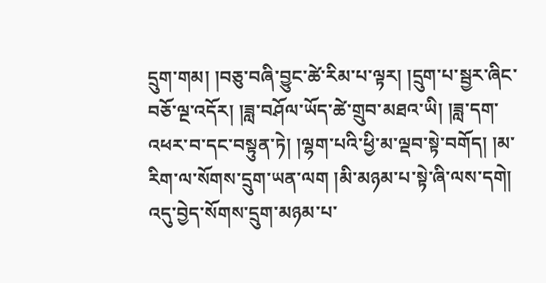དྲུག་གམ། །བཅུ་བཞི་བྱུང་ཚེ་རིམ་པ་ལྟར། །དྲུག་པ་སྦྱར་ཞིང་བཅོ་ལྔ་འདོར། །ཟླ་བཤོལ་ཡོད་ཚེ་གྲུབ་མཐའ་ཡི། །ཟླ་དག་འཕར་བ་དང་བསྟུན་ཏེ། །ལྷག་པའི་ཕྱི་མ་ལྡབ་སྟེ་བགོད། །མ་རིག་ལ་སོགས་དྲུག་ཡན་ལག །མི་མཉམ་པ་སྟེ་ཞི་ལས་དགེ། འདུ་བྱེད་སོགས་དྲུག་མཉམ་པ་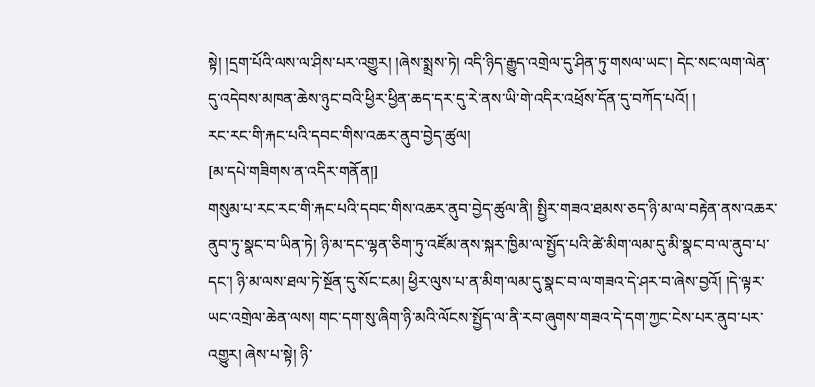སྟེ། །དྲག་པོའི་ལས་ལ་ཤིས་པར་འགྱུར། །ཞེས་སྨྲས་ཏེ། འདི་ཉིད་རྒྱུད་འགྲེལ་དུ་ཤིན་ཏུ་གསལ་ཡང་། དེང་སང་ལག་ལེན་དུ་འདེབས་མཁན་ཆེས་ཉུང་བའི་ཕྱིར་ཕྱིན་ཆད་དར་དུ་རེ་ནས་ཡི་གེ་འདིར་འཕྲོས་དོན་དུ་བཀོད་པའོ། །
རང་རང་གི་རྐང་པའི་དབང་གིས་འཆར་ནུབ་བྱེད་ཚུལ།
[མ་དཔེ་གཟིགས་ན་འདིར་གནོན།]
གསུམ་པ་རང་རང་གི་རྐང་པའི་དབང་གིས་འཆར་ནུབ་བྱེད་ཚུལ་ནི། སྤྱིར་གཟའ་ཐམས་ཅད་ཉི་མ་ལ་བརྟེན་ནས་འཆར་ནུབ་ཏུ་སྣང་བ་ཡིན་ཏེ། ཉི་མ་དང་ལྷན་ཅིག་ཏུ་འཛོམ་ནས་སྐར་ཁྱིམ་ལ་སྤྱོད་པའི་ཚེ་མིག་ལམ་དུ་མི་སྣང་བ་ལ་ནུབ་པ་དང་། ཉི་མ་ལས་ཐལ་ཏེ་སྔོན་དུ་སོང་ངམ། ཕྱིར་ལུས་པ་ན་མིག་ལམ་དུ་སྣང་བ་ལ་གཟའ་དེ་ཤར་བ་ཞེས་བྱའོ། །དེ་ལྟར་ཡང་འགྲེལ་ཆེན་ལས། གང་དག་སུ་ཞིག་ཉི་མའི་ལོངས་སྤྱོད་ལ་ནི་རབ་ཞུགས་གཟའ་དེ་དག་ཀྱང་ངེས་པར་ནུབ་པར་འགྱུར། ཞེས་པ་སྟེ། ཉི་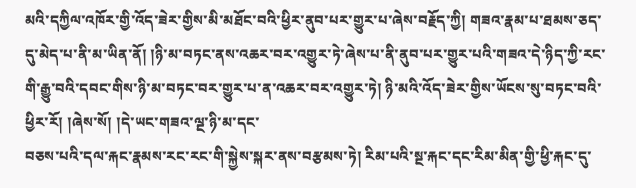མའི་དཀྱིལ་འཁོར་གྱི་འོད་ཟེར་གྱིས་མི་མཐོང་བའི་ཕྱིར་ནུབ་པར་གྱུར་པ་ཞེས་བརྗོད་ཀྱི། གཟའ་རྣམ་པ་ཐམས་ཅད་དུ་མེད་པ་ནི་མ་ཡིན་ནོ། །ཉི་མ་བཏང་ནས་འཆར་བར་འགྱུར་ཏེ་ཞེས་པ་ནི་ནུབ་པར་གྱུར་པའི་གཟའ་དེ་ཉིད་ཀྱི་རང་གི་རྒྱུ་བའི་དབང་གིས་ཉི་མ་བཏང་བར་གྱུར་པ་ན་འཆར་བར་འགྱུར་ཏེ། ཉི་མའི་འོད་ཟེར་གྱིས་ཡོངས་སུ་བཏང་བའི་ཕྱིར་རོ། །ཞེས་སོ། །དེ་ཡང་གཟའ་ལྔ་ཉི་མ་དང་
བཅས་པའི་དལ་རྐང་རྣམས་རང་རང་གི་སྐྱེས་སྐར་ནས་བརྩམས་ཏེ། རིམ་པའི་སྔ་རྐང་དང་རིམ་མིན་གྱི་ཕྱི་རྐང་དུ་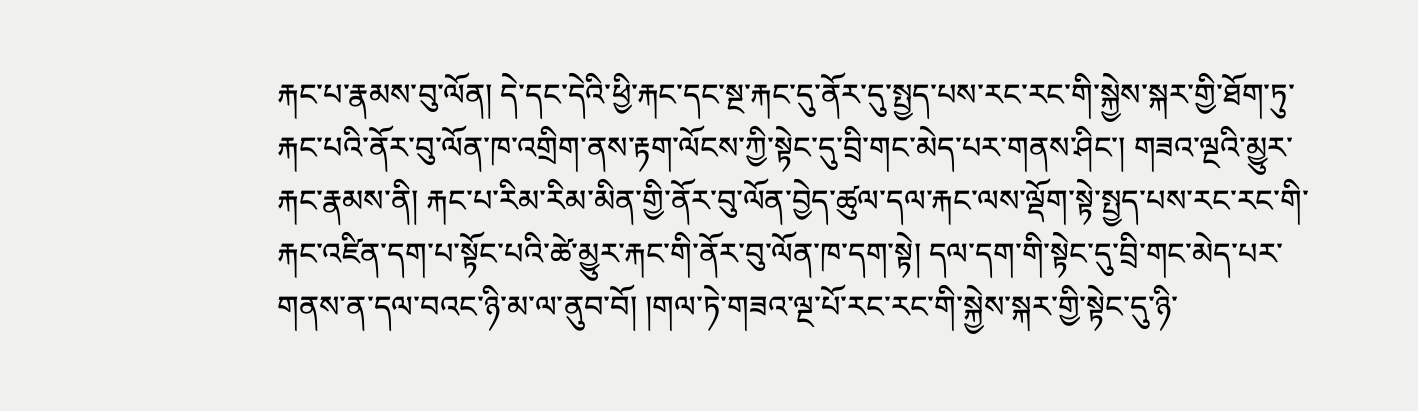རྐང་པ་རྣམས་བུ་ལོན། དེ་དང་དེའི་ཕྱི་རྐང་དང་སྔ་རྐང་དུ་ནོར་དུ་སྤྱད་པས་རང་རང་གི་སྐྱེས་སྐར་གྱི་ཐོག་ཏུ་རྐང་པའི་ནོར་བུ་ལོན་ཁ་འགྲིག་ནས་རྟག་ལོངས་ཀྱི་སྟེང་དུ་བྲི་གང་མེད་པར་གནས་ཤིང་། གཟའ་ལྔའི་མྱུར་རྐང་རྣམས་ནི། རྐང་པ་རིམ་རིམ་མིན་གྱི་ནོར་བུ་ལོན་བྱེད་ཚུལ་དལ་རྐང་ལས་ལྡོག་སྟེ་སྤྱད་པས་རང་རང་གི་རྐང་འཛིན་དག་པ་སྟོང་པའི་ཚེ་མྱུར་རྐང་གི་ནོར་བུ་ལོན་ཁ་དག་སྟེ། དལ་དག་གི་སྟེང་དུ་བྲི་གང་མེད་པར་གནས་ན་དལ་བའང་ཉི་མ་ལ་ནུབ་བོ། །གལ་ཏེ་གཟའ་ལྔ་པོ་རང་རང་གི་སྐྱེས་སྐར་གྱི་སྟེང་དུ་ཉི་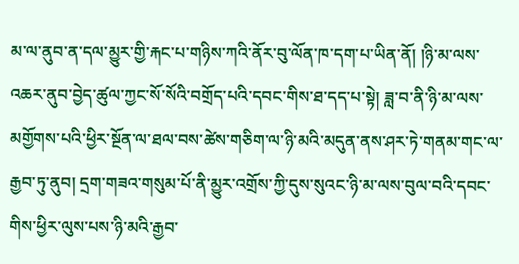མ་ལ་ནུབ་ན་དལ་མྱུར་གྱི་རྐང་པ་གཉིས་ཀའི་ནོར་བུ་ལོན་ཁ་དག་པ་ཡིན་ནོ། །ཉི་མ་ལས་འཆར་ནུབ་བྱེད་ཚུལ་ཀྱང་སོ་སོའི་བགྲོད་པའི་དབང་གིས་ཐ་དད་པ་སྟེ། ཟླ་བ་ནི་ཉི་མ་ལས་མགྱོགས་པའི་ཕྱིར་སྔོན་ལ་ཐལ་བས་ཚེས་གཅིག་ལ་ཉི་མའི་མདུན་ནས་ཤར་ཏེ་གནམ་གང་ལ་རྒྱབ་ཏུ་ནུབ། དྲག་གཟའ་གསུམ་པོ་ནི་མྱུར་འགྲོས་ཀྱི་དུས་སུའང་ཉི་མ་ལས་བུལ་བའི་དབང་གིས་ཕྱིར་ལུས་པས་ཉི་མའི་རྒྱབ་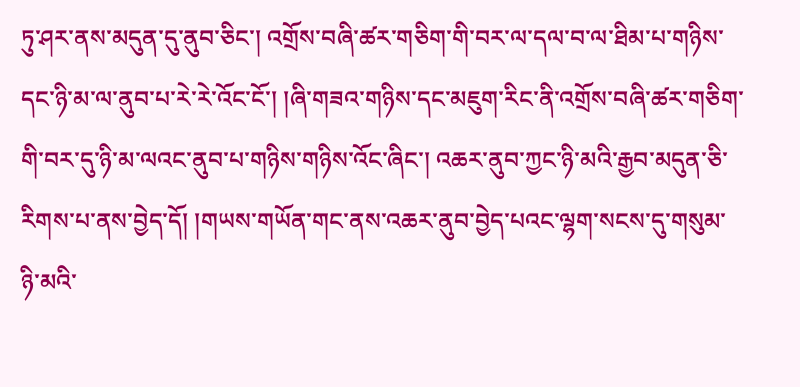ཏུ་ཤར་ནས་མདུན་དུ་ནུབ་ཅིང་། འགྲོས་བཞི་ཚར་གཅིག་གི་བར་ལ་དལ་བ་ལ་ཐིམ་པ་གཉིས་དང་ཉི་མ་ལ་ནུབ་པ་རེ་རེ་འོང་ངོ་། །ཞི་གཟའ་གཉིས་དང་མཇུག་རིང་ནི་འགྲོས་བཞི་ཚར་གཅིག་གི་བར་དུ་ཉི་མ་ལའང་ནུབ་པ་གཉིས་གཉིས་འོང་ཞིང་། འཆར་ནུབ་ཀྱང་ཉི་མའི་རྒྱབ་མདུན་ཅི་རིགས་པ་ནས་བྱེད་དོ། །གཡས་གཡོན་གང་ནས་འཆར་ནུབ་བྱེད་པའང་ལྷག་སངས་དུ་གསུམ་ཉི་མའི་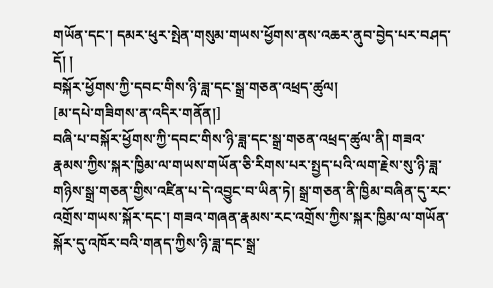གཡོན་དང་། དམར་ཕུར་སྤེན་གསུམ་གཡས་ཕྱོགས་ནས་འཆར་ནུབ་བྱེད་པར་བཤད་དོ། །
བསྐོར་ཕྱོགས་ཀྱི་དབང་གིས་ཉི་ཟླ་དང་སྒྲ་གཅན་འཕྲད་ཚུལ།
[མ་དཔེ་གཟིགས་ན་འདིར་གནོན།]
བཞི་པ་བསྐོར་ཕྱོགས་ཀྱི་དབང་གིས་ཉི་ཟླ་དང་སྒྲ་གཅན་འཕྲད་ཚུལ་ནི། གཟའ་རྣམས་ཀྱིས་སྐར་ཁྱིམ་ལ་གཡས་གཡོན་ཅི་རིགས་པར་སྤྱད་པའི་ལག་རྗེས་སུ་ཉི་ཟླ་གཉིས་སྒྲ་གཅན་གྱིས་འཛིན་པ་དེ་འབྱུང་བ་ཡིན་ཏེ། སྒྲ་གཅན་ནི་ཁྱིམ་བཞིན་དུ་རང་འགྲོས་གཡས་སྐོར་དང་། གཟའ་གཞན་རྣམས་རང་འགྲོས་ཀྱིས་སྐར་ཁྱིམ་ལ་གཡོན་སྐོར་དུ་འཁོར་བའི་གནད་ཀྱིས་ཉི་ཟླ་དང་སྒྲ་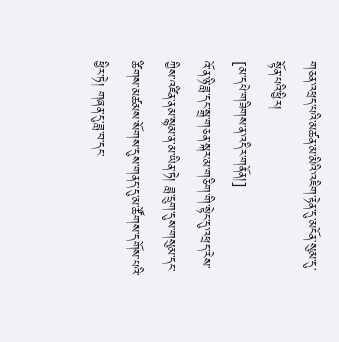གཅན་འཕྲད་པའི་མཚན་མ་མིའི་འཇིག་རྟེན་དུ་མངོན་སུམ་དུ་སྟོན་པའི་ཕྱིར།
[མ་དཔེ་གཟིགས་ན་འདིར་གནོན།]
འོ་ན་ཉི་ཟླ་དང་སྒྲ་གཅན་སྐར་མ་གཅིག་གི་སྟེང་དུ་འཕྲད་རེས་ཀྱིས་འཛིན་ནམ་སྙམ་ན་མ་ཡིན་ཏེ། ཟླ་དྲུག་དུས་གསུམ་དང་ཚིགས་མཚམས་སོགས་དུས་གནད་དུ་མ་ཚོགས་དགོས་པའི་ཕྱིར་ཏེ། གཞན་དུ་ཟླ་བ་དང་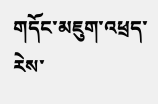གདོང་མཇུག་འཕྲད་རེས་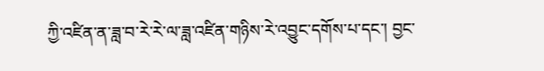ཀྱི་འཛིན་ན་ཟླ་བ་རེ་རེ་ལ་ཟླ་འཛིན་གཉིས་རེ་འབྱུང་དགོས་པ་དང་། བྱང་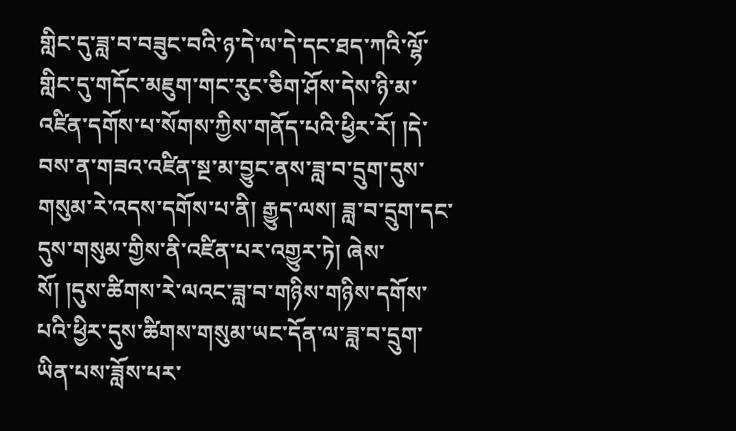གླིང་དུ་ཟླ་བ་བཟུང་བའི་ཉ་དེ་ལ་དེ་དང་ཐད་ཀའི་ལྷོ་གླིང་དུ་གདོང་མཇུག་གང་རུང་ཅིག་ཤོས་དེས་ཉི་མ་འཛིན་དགོས་པ་སོགས་ཀྱིས་གནོད་པའི་ཕྱིར་རོ། །དེ་བས་ན་གཟའ་འཛིན་སྔ་མ་བྱུང་ནས་ཟླ་བ་དྲུག་དུས་གསུམ་རེ་འདས་དགོས་པ་ནི། རྒྱུད་ལས། ཟླ་བ་དྲུག་དང་དུས་གསུམ་གྱིས་ནི་འཛིན་པར་འགྱུར་ཏེ། ཞེས་སོ། །དུས་ཚིགས་རེ་ལའང་ཟླ་བ་གཉིས་གཉིས་དགོས་པའི་ཕྱིར་དུས་ཚིགས་གསུམ་ཡང་དོན་ལ་ཟླ་བ་དྲུག་ཡིན་པས་ཟློས་པར་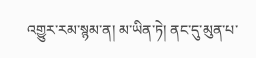འགྱུར་རམ་སྙམ་ན། མ་ཡིན་ཏེ། ནང་དུ་མུན་པ་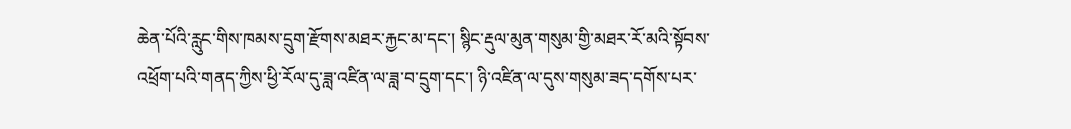ཆེན་པོའི་རླུང་གིས་ཁམས་དྲུག་རྫོགས་མཐར་རྐྱང་མ་དང་། སྙིང་རྡུལ་མུན་གསུམ་གྱི་མཐར་རོ་མའི་སྟོབས་འཕྲོག་པའི་གནད་ཀྱིས་ཕྱི་རོལ་དུ་ཟླ་འཛིན་ལ་ཟླ་བ་དྲུག་དང་། ཉི་འཛིན་ལ་དུས་གསུམ་ཟད་དགོས་པར་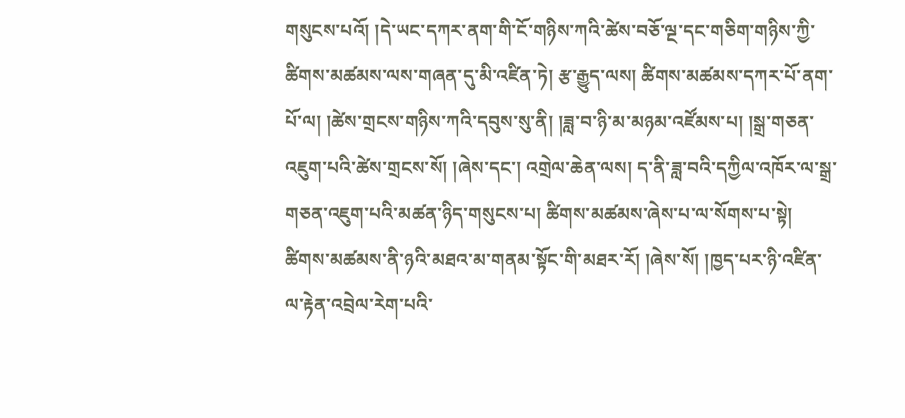གསུངས་པའོ། །དེ་ཡང་དཀར་ནག་གི་ངོ་གཉིས་ཀའི་ཚེས་བཅོ་ལྔ་དང་གཅིག་གཉིས་ཀྱི་ཚིགས་མཚམས་ལས་གཞན་དུ་མི་འཛིན་ཏེ། རྩ་རྒྱུད་ལས། ཚིགས་མཚམས་དཀར་པོ་ནག་པོ་ལ། །ཚེས་གྲངས་གཉིས་ཀའི་དབུས་སུ་ནི། །ཟླ་བ་ཉི་མ་མཉམ་འཛོམས་པ། །སྒྲ་གཅན་འཇུག་པའི་ཚེས་གྲངས་སོ། །ཞེས་དང་། འགྲེལ་ཆེན་ལས། ད་ནི་ཟླ་བའི་དཀྱིལ་འཁོར་ལ་སྒྲ་གཅན་འཇུག་པའི་མཚན་ཉིད་གསུངས་པ། ཚིགས་མཚམས་ཞེས་པ་ལ་སོགས་པ་སྟེ། ཚིགས་མཚམས་ནི་ཉའི་མཐའ་མ་གནམ་སྟོང་གི་མཐར་རོ། །ཞེས་སོ། །ཁྱད་པར་ཉི་འཛིན་ལ་རྟེན་འབྲེལ་རེག་པའི་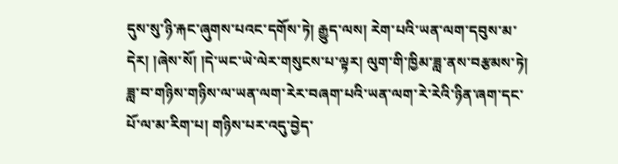དུས་སུ་ཉི་རྐང་ཞུགས་པའང་དགོས་ཏེ། རྒྱུད་ལས། རེག་པའི་ཡན་ལག་དབུས་མ་དེར། །ཞེས་སོ། །དེ་ཡང་ཡེ་ལེར་གསུངས་པ་ལྟར། ལུག་གི་ཁྱིམ་ཟླ་ནས་བརྩམས་ཏེ། ཟླ་བ་གཉིས་གཉིས་ལ་ཡན་ལག་རེར་བཞག་པའི་ཡན་ལག་རེ་རེའི་ཉིན་ཞག་དང་པོ་ལ་མ་རིག་པ། གཉིས་པར་འདུ་བྱེད་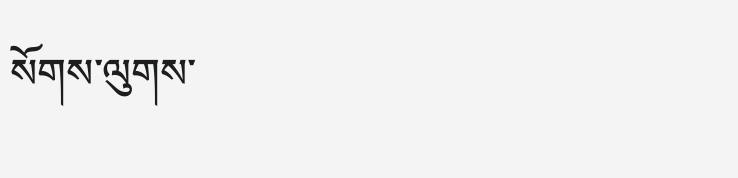སོགས་ལུགས་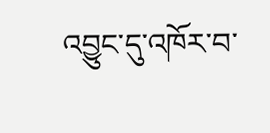འབྱུང་དུ་འཁོར་བ་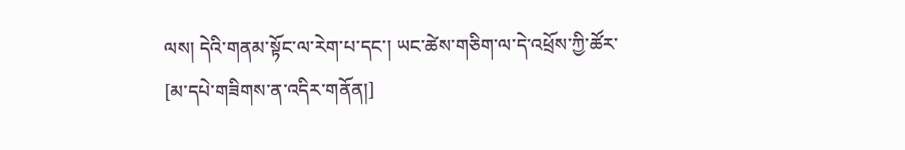ལས། དེའི་གནམ་སྟོང་ལ་རེག་པ་དང་། ཡང་ཚེས་གཅིག་ལ་དེ་འཕྲོས་ཀྱི་ཚོར་
[མ་དཔེ་གཟིགས་ན་འདིར་གནོན།]